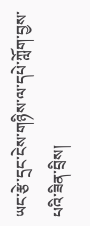ཡང་རྩེ་དྲང་ངེས་གཉིས་ལ་དཔེ་ཀློག་བྱས་པའི་ཟིན་བྲིས།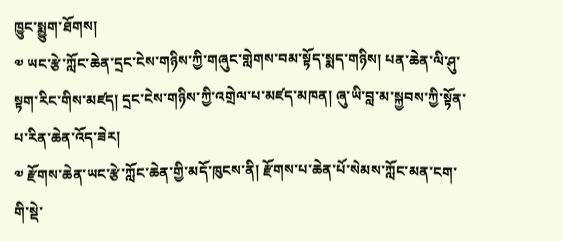ཁྱུང་སྨྱུག་ཐོགས།
༧ ཡང་རྩེ་ཀློང་ཆེན་དྲང་ངེས་གཉིས་ཀྱི་གཞུང་གླེགས་བམ་སྟོད་སྨད་གཉིས། པན་ཆེན་ལི་ཤུ་སྟག་རིང་གིས་མཛད། དྲང་ངེས་གཉིས་ཀྱི་འགྲེལ་པ་མཛད་མཁན། ཞུ་ཡི་བླ་མ་སྐྱབས་ཀྱི་སྟོན་པ་རིན་ཆེན་འོད་ཟེར།
༧ རྫོགས་ཆེན་ཡང་རྩེ་ཀློང་ཆེན་གྱི་མདོ་ཁུངས་ནི། རྫོགས་པ་ཆེན་པོ་སེམས་ཀློང་མན་ངག་གི་སྡེ་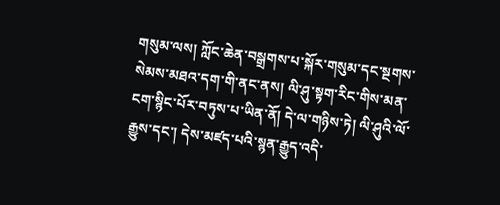གསུམ་ལས། ཀློང་ཆེན་བསྒྲགས་པ་སྐོར་གསུམ་དང་སྔགས་སེམས་མཐའ་དག་གི་ནང་ནས། ལི་ཤུ་སྟག་རིང་གིས་མན་ངག་སྙིང་པོར་བཏུས་པ་ཡིན་ནོ། དེ་ལ་གཉིས་ཏེ། ལི་ཤུའི་ལོ་རྒྱུས་དང་། དེས་མཛད་པའི་སྙན་རྒྱུད་འདི་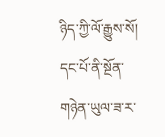ཉིད་ཀྱི་ལོ་རྒྱུས་སོ། དང་པོ་ནི་སྔོན་གཉེན་ཡུལ་ཟ་ར་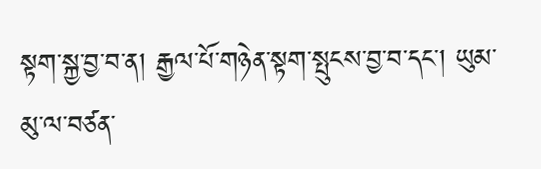སྟག་སྐྱ་བྱ་བ་ན། རྒྱལ་པོ་གཉེན་སྟག་སྤུངས་བྱ་བ་དང་། ཡུམ་མུ་ལ་བཙན་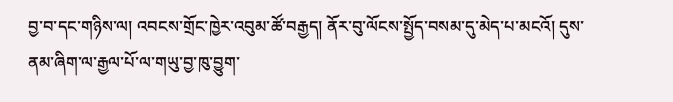བྱ་བ་དང་གཉིས་ལ། འབངས་གྲོང་ཁྱེར་འབུམ་ཚོ་བརྒྱད། ནོར་བུ་ལོངས་སྤྱོད་བསམ་དུ་མེད་པ་མངའོ། དུས་ནམ་ཞིག་ལ་རྒྱལ་པོ་ལ་གཡུ་བྱ་ཁུ་བྱུག་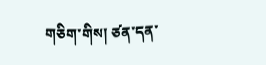གཅིག་གིས། ཙན་དན་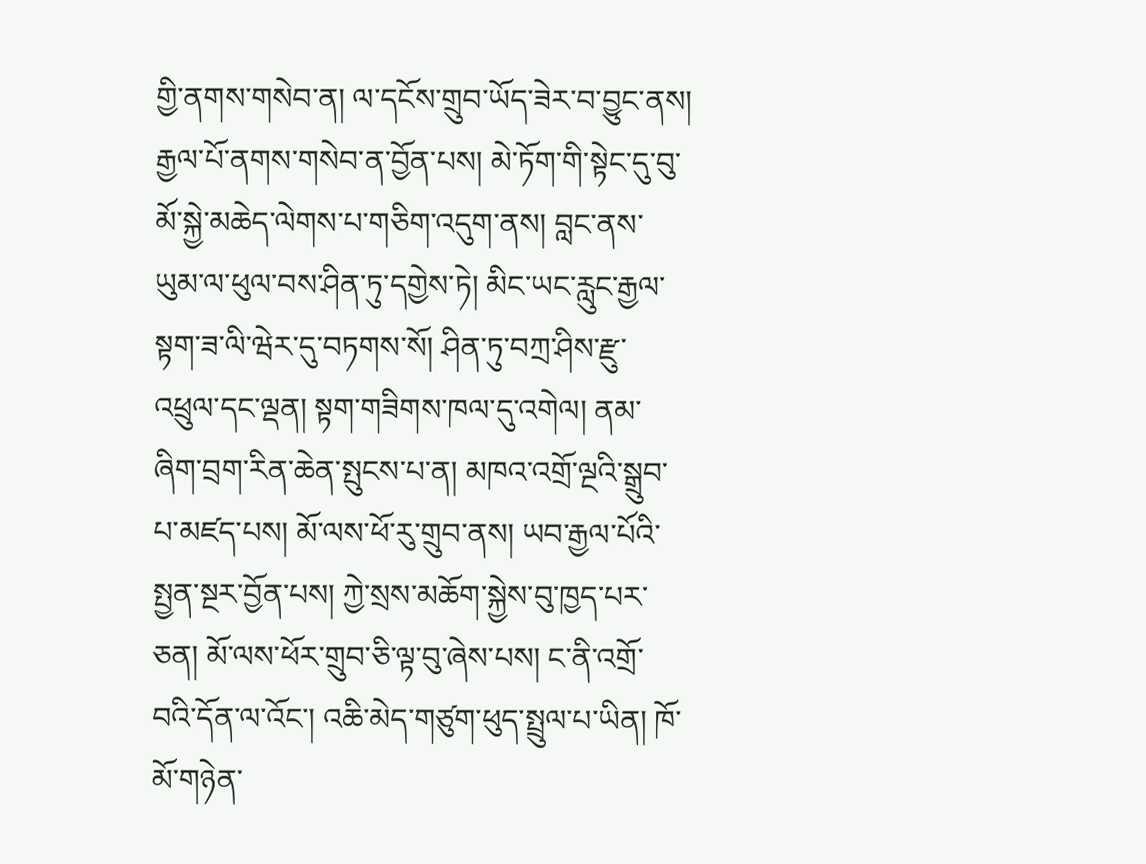གྱི་ནགས་གསེབ་ན། ལ་དངོས་གྲུབ་ཡོད་ཟེར་བ་བྱུང་ནས། རྒྱལ་པོ་ནགས་གསེབ་ན་བྱོན་པས། མེ་ཏོག་གི་སྟེང་དུ་བུ་མོ་སྐྱེ་མཆེད་ལེགས་པ་གཅིག་འདུག་ནས། བླང་ནས་ཡུམ་ལ་ཕུལ་བས་ཤིན་ཏུ་དགྱེས་ཏེ། མིང་ཡང་རླུང་རྒྱལ་སྟག་ཟ་ལི་ཝེར་དུ་བཏགས་སོ། ཤིན་ཏུ་བཀྲ་ཤིས་རྫུ་འཕྲུལ་དང་ལྡན། སྟག་གཟིགས་ཁལ་དུ་འགེལ། ནམ་ཞིག་བྲག་རིན་ཆེན་སྤུངས་པ་ན། མཁའ་འགྲོ་ལྔའི་སྒྲུབ་པ་མཛད་པས། མོ་ལས་ཕོ་རུ་གྲུབ་ནས། ཡབ་རྒྱལ་པོའི་སྤྱན་སྔར་བྱོན་པས། ཀྱེ་སྲས་མཆོག་སྐྱེས་བུ་ཁྱད་པར་ཅན། མོ་ལས་ཕོར་གྲུབ་ཅི་ལྟ་བུ་ཞེས་པས། ང་ནི་འགྲོ་བའི་དོན་ལ་འོང་། འཆི་མེད་གཙུག་ཕུད་སྤྲུལ་པ་ཡིན། ཁོ་མོ་གཉེན་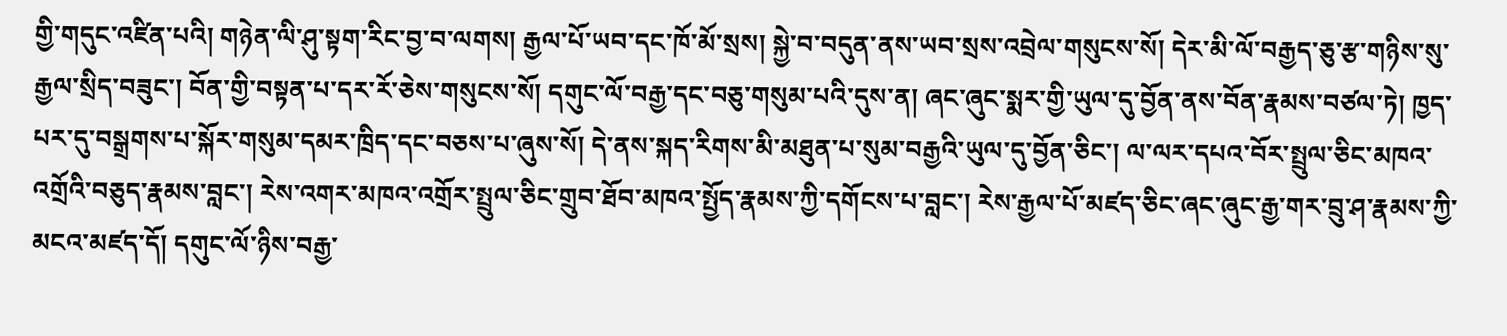གྱི་གདུང་འཛིན་པའི། གཉེན་ལི་ཤུ་སྟག་རིང་བྱ་བ་ལགས། རྒྱལ་པོ་ཡབ་དང་ཁོ་མོ་སྲས། སྐྱེ་བ་བདུན་ནས་ཡབ་སྲས་འབྲེལ་གསུངས་སོ། དེར་མི་ལོ་བརྒྱད་ཅུ་རྩ་གཉིས་སུ་རྒྱལ་སྲིད་བཟུང་། བོན་གྱི་བསྟན་པ་དར་རོ་ཅེས་གསུངས་སོ། དགུང་ལོ་བརྒྱ་དང་བཅུ་གསུམ་པའི་དུས་ན། ཞང་ཞུང་སྨར་གྱི་ཡུལ་དུ་བྱོན་ནས་བོན་རྣམས་བཙལ་ཏེ། ཁྱད་པར་དུ་བསྒྲགས་པ་སྐོར་གསུམ་དམར་ཁྲིད་དང་བཅས་པ་ཞུས་སོ། དེ་ནས་སྐད་རིགས་མི་མཐུན་པ་སུམ་བརྒྱའི་ཡུལ་དུ་བྱོན་ཅིང་། ལ་ལར་དཔའ་བོར་སྤྲུལ་ཅིང་མཁའ་འགྲོའི་བཅུད་རྣམས་བླང་། རེས་འགར་མཁའ་འགྲོར་སྤྲུལ་ཅིང་གྲུབ་ཐོབ་མཁའ་སྤྱོད་རྣམས་ཀྱི་དགོངས་པ་བླང་། རེས་རྒྱལ་པོ་མཛད་ཅིང་ཞང་ཞུང་རྒྱ་གར་བྲུ་ཤ་རྣམས་ཀྱི་མངའ་མཛད་དོ། དགུང་ལོ་ཉིས་བརྒྱ་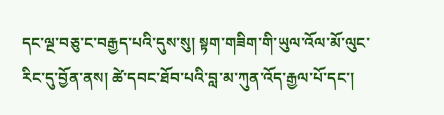དང་ལྔ་བཅུ་ང་བརྒྱད་པའི་དུས་སུ། སྟག་གཟིག་གི་ཡུལ་འོལ་མོ་ལུང་རིང་དུ་བྱོན་ནས། ཚེ་དབང་ཐོབ་པའི་བླ་མ་ཀུན་འོད་རྒྱལ་པོ་དང་།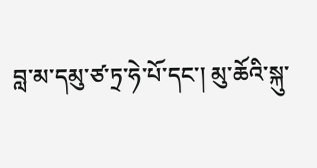བླ་མ་དམུ་ཙ་ཏྲ་ཧེ་པོ་དང་། མུ་ཆོའི་སྐུ་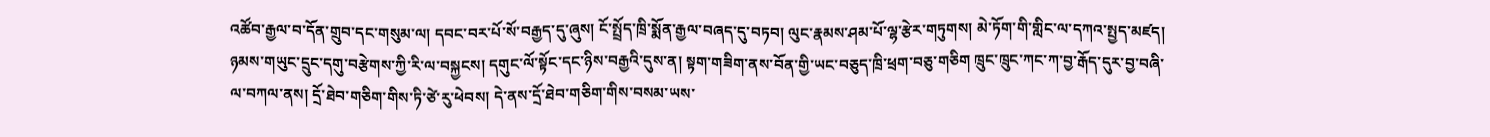འཚོབ་རྒྱལ་བ་དོན་གྲུབ་དང་གསུམ་ལ། དབང་བར་པོ་སོ་བརྒྱད་དུ་ཞུས། ངོ་སྤྲོད་ཁྲི་སྨོན་རྒྱལ་བཞད་དུ་བཏབ། ལུང་རྣམས་ཤམ་པོ་ལྷ་རྩེར་གཏུགས། མེ་ཏོག་གི་གླིང་ལ་དཀའ་སྤྱད་མཛད། ཉམས་གཡུང་དྲུང་དགུ་བརྩེགས་ཀྱི་རི་ལ་བསྐྱངས། དགུང་ལོ་སྟོང་དང་ཉིས་བརྒྱའི་དུས་ན། སྟག་གཟིག་ནས་བོན་གྱི་ཡང་བཅུད་ཁྲི་ཕྲག་བཅུ་གཅིག ཁྲུང་ཁྲུང་ཀང་ཀ་བྱ་རྒོད་དུར་བྱ་བཞི་ལ་བཀལ་ནས། དྲོ་ཐེབ་གཅིག་གིས་ཏི་ཙེ་རུ་ཕེབས། དེ་ནས་དྲོ་ཐེབ་གཅིག་གིས་བསམ་ཡས་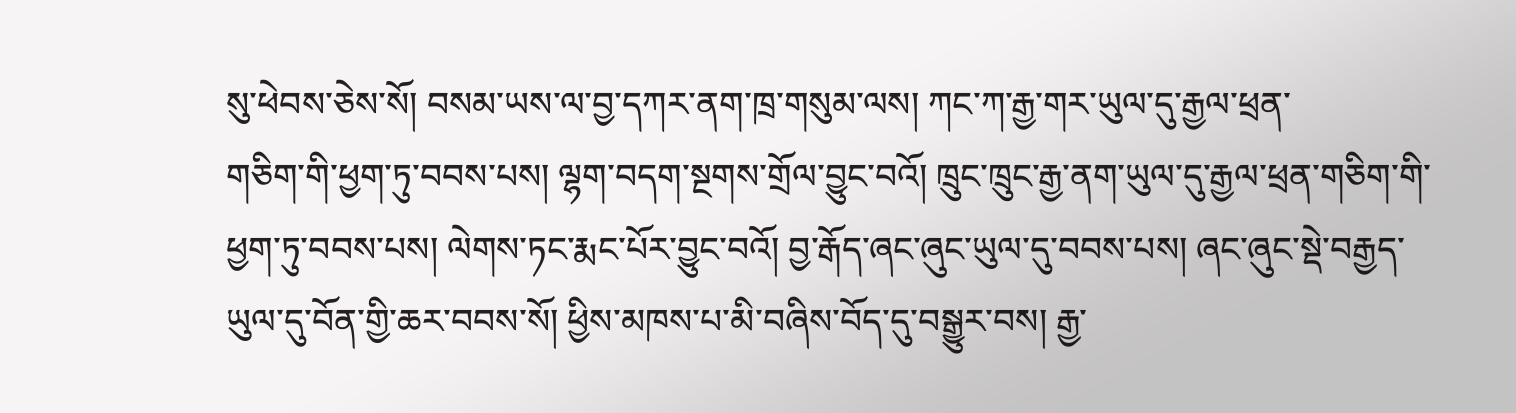སུ་ཕེབས་ཅེས་སོ། བསམ་ཡས་ལ་བྱ་དཀར་ནག་ཁྲ་གསུམ་ལས། ཀང་ཀ་རྒྱ་གར་ཡུལ་དུ་རྒྱལ་ཕྲན་
གཅིག་གི་ཕྱག་ཏུ་བབས་པས། ལྷག་བདག་སྔགས་གྲོལ་བྱུང་བའོ། ཁྲུང་ཁྲུང་རྒྱ་ནག་ཡུལ་དུ་རྒྱལ་ཕྲན་གཅིག་གི་ཕྱག་ཏུ་བབས་པས། ལེགས་ཏང་རྨང་པོར་བྱུང་བའོ། བྱ་རྒོད་ཞང་ཞུང་ཡུལ་དུ་བབས་པས། ཞང་ཞུང་སྡེ་བརྒྱད་ཡུལ་དུ་བོན་གྱི་ཆར་བབས་སོ། ཕྱིས་མཁས་པ་མི་བཞིས་བོད་དུ་བསྒྱུར་བས། རྒྱ་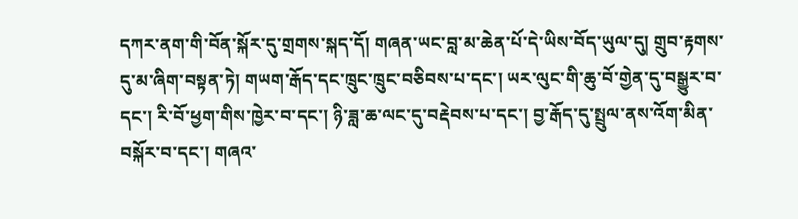དཀར་ནག་གི་བོན་སྐོར་དུ་གྲགས་སྐད་དོ། གཞན་ཡང་བླ་མ་ཆེན་པོ་དེ་ཡིས་བོད་ཡུལ་དུ། གྲུབ་རྟགས་དུ་མ་ཞིག་བསྟན་ཏེ། གཡག་རྒོད་དང་ཁྲུང་ཁྲུང་བཅིབས་པ་དང་། ཡར་ལུང་གི་ཆུ་བོ་གྱེན་དུ་བསྒྱུར་བ་དང་། རི་བོ་ཕྱག་གིས་ཁྱེར་བ་དང་། ཉི་ཟླ་ཆ་ལང་དུ་བརྡེབས་པ་དང་། བྱ་རྒོད་དུ་སྤྲུལ་ནས་འོག་མིན་བསྐོར་བ་དང་། གཞའ་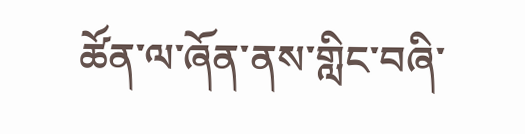ཚོན་ལ་ཞོན་ནས་གླིང་བཞི་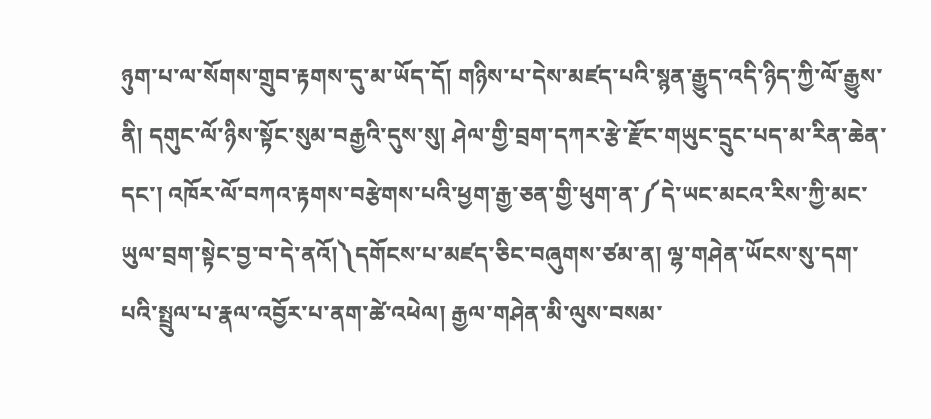ཉུག་པ་ལ་སོགས་གྲུབ་རྟགས་དུ་མ་ཡོད་དོ། གཉིས་པ་དེས་མཛད་པའི་སྙན་རྒྱུད་འདི་ཉིད་ཀྱི་ལོ་རྒྱུས་ནི། དགུང་ལོ་ཉིས་སྟོང་སུམ་བརྒྱའི་དུས་སུ། ཤེལ་གྱི་བྲག་དཀར་རྩེ་རྫོང་གཡུང་དྲུང་པད་མ་རིན་ཆེན་དང་། འཁོར་ལོ་བཀའ་རྟགས་བརྩེགས་པའི་ཕྱག་རྒྱ་ཅན་གྱི་ཕུག་ན་༼དེ་ཡང་མངའ་རིས་ཀྱི་མང་ཡུལ་བྲག་སྟེང་བྱ་བ་དེ་ནའོ།༽དགོངས་པ་མཛད་ཅིང་བཞུགས་ཙམ་ན། ལྷ་གཤེན་ཡོངས་སུ་དག་པའི་སྤྲུལ་པ་རྣལ་འབྱོར་པ་ནག་ཚེ་འཕེལ། རྒྱལ་གཤེན་མི་ལུས་བསམ་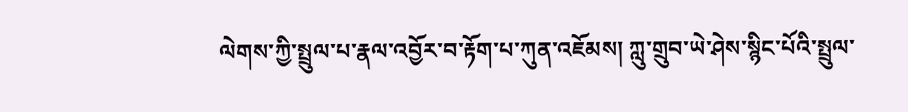ལེགས་ཀྱི་སྤྲུལ་པ་རྣལ་འབྱོར་བ་རྟོག་པ་ཀུན་འཇོམས། ཀླུ་གྲུབ་ཡེ་ཤེས་སྙིང་པོའི་སྤྲུལ་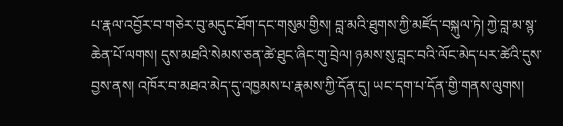པ་རྣལ་འབྱོར་བ་གཅེར་བུ་མདུང་ཐོག་དང་གསུམ་གྱིས། བླ་མའི་ཐུགས་ཀྱི་མཛོད་བསྐུལ་ཏེ། ཀྱེ་བླ་མ་སྙ་ཆེན་པོ་ལགས། དུས་མཐའི་སེམས་ཅན་ཚེ་ཐུང་ཞིང་གུ་བྲེལ། ཉམས་སུ་བླང་བའི་ལོང་མེད་པར་ཚེའི་དུས་བྱས་ནས། འཁོར་བ་མཐའ་མེད་དུ་འཁྱམས་པ་རྣམས་ཀྱི་དོན་དུ། ཡང་དག་པ་དོན་གྱི་གནས་ལུགས།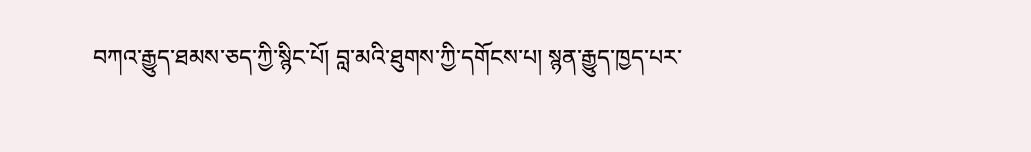བཀའ་རྒྱུད་ཐམས་ཅད་ཀྱི་སྙིང་པོ། བླ་མའི་ཐུགས་ཀྱི་དགོངས་པ། སྙན་རྒྱུད་ཁྱད་པར་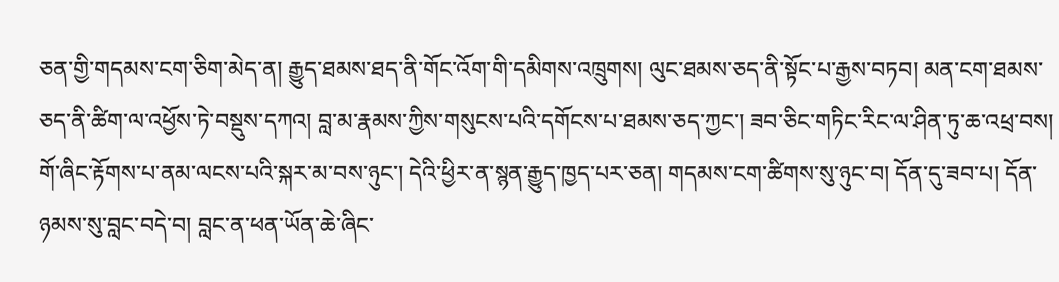ཅན་གྱི་གདམས་ངག་ཅིག་མེད་ན། རྒྱུད་ཐམས་ཐད་ནི་གོང་འོག་གི་དམིགས་འཁྲུགས། ལུང་ཐམས་ཅད་ནི་སྟོང་པ་རྒྱས་བཏབ། མན་ངག་ཐམས་ཅད་ནི་ཚིག་ལ་འཕྱོས་ཏེ་བསྡུས་དཀའ། བླ་མ་རྣམས་ཀྱིས་གསུངས་པའི་དགོངས་པ་ཐམས་ཅད་ཀྱང་། ཟབ་ཅིང་གཏིང་རིང་ལ་ཤིན་ཏུ་ཆ་འཕྲ་བས། གོ་ཞིང་རྟོགས་པ་ནམ་ལངས་པའི་སྐར་མ་བས་ཉུང་། དེའི་ཕྱིར་ན་སྙན་རྒྱུད་ཁྱད་པར་ཅན། གདམས་ངག་ཚིགས་སུ་ཉུང་བ། དོན་དུ་ཟབ་པ། དོན་ཉམས་སུ་བླང་བདེ་བ། བླང་ན་ཕན་ཡོན་ཆེ་ཞིང་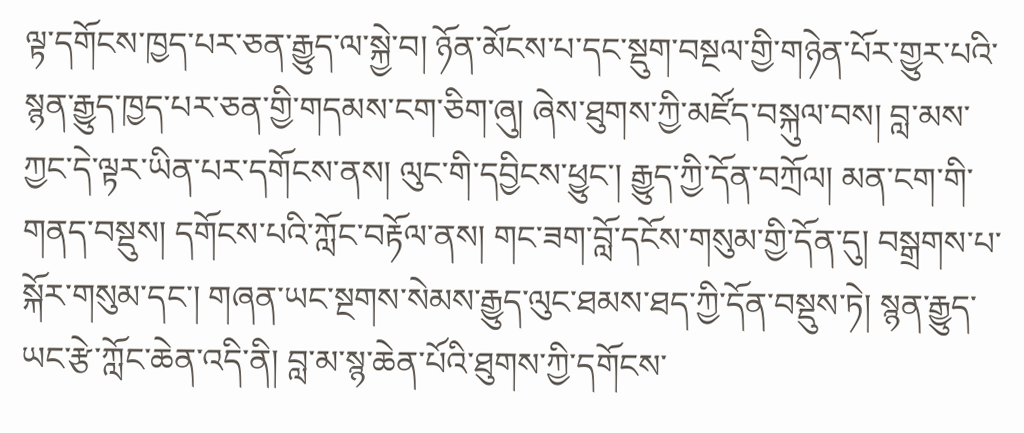ལྟ་དགོངས་ཁྱད་པར་ཅན་རྒྱུད་ལ་སྐྱེ་བ། ཉོན་མོངས་པ་དང་སྡུག་བསྔལ་གྱི་གཉེན་པོར་གྱུར་པའི་སྙན་རྒྱུད་ཁྱད་པར་ཅན་གྱི་གདམས་ངག་ཅིག་ཞུ། ཞེས་ཐུགས་ཀྱི་མཛོད་བསྐུལ་བས། བླ་མས་ཀྱང་དེ་ལྟར་ཡིན་པར་དགོངས་ནས། ལུང་གི་དབྱིངས་ཕྱུང་། རྒྱུད་ཀྱི་དོན་བཀྲོལ། མན་ངག་གི་གནད་བསྡུས། དགོངས་པའི་ཀློང་བརྟོལ་ནས། གང་ཟག་བློ་དངོས་གསུམ་གྱི་དོན་དུ། བསྒྲགས་པ་སྐོར་གསུམ་དང་། གཞན་ཡང་སྔགས་སེམས་རྒྱུད་ལུང་ཐམས་ཐད་ཀྱི་དོན་བསྡུས་ཏེ། སྙན་རྒྱུད་ཡང་རྩེ་ཀློང་ཆེན་འདི་ནི། བླ་མ་སྙ་ཆེན་པོའི་ཐུགས་ཀྱི་དགོངས་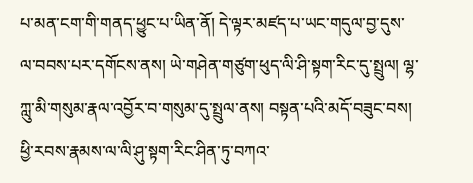པ་མན་ངག་གི་གནད་ཕྱུང་པ་ཡིན་ནོ། དེ་ལྟར་མཛད་པ་ཡང་གདུལ་བྱ་དུས་ལ་བབས་པར་དགོངས་ནས། ཡེ་གཤེན་གཙུག་ཕུད་ལི་ཤི་སྟག་རིང་དུ་སྤྲུལ། ལྷ་ཀླུ་མི་གསུམ་རྣལ་འབྱོར་བ་གསུམ་དུ་སྤྲུལ་ནས། བསྟན་པའི་མདོ་བཟུང་བས། ཕྱི་རབས་རྣམས་ལ་ལི་ཤུ་སྟག་རིང་ཤིན་ཏུ་བཀའ་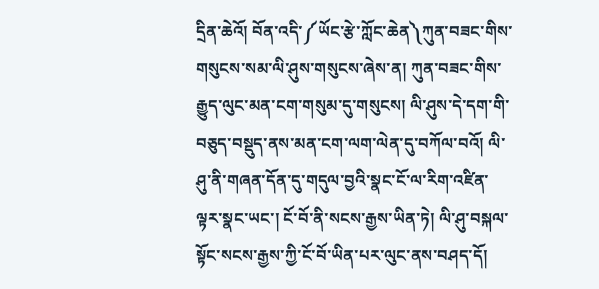དྲིན་ཆེའོ། བོན་འདི་༼ཡོང་རྩེ་ཀློང་ཆེན༽ཀུན་བཟང་གིས་གསུངས་སམ་ལི་ཤུས་གསུངས་ཞེས་ན། ཀུན་བཟང་གིས་རྒྱུད་ལུང་མན་ངག་གསུམ་དུ་གསུངས། ལི་ཤུས་དེ་དག་གི་བཅུད་བསྡུད་ནས་མན་ངག་ལག་ལེན་དུ་བཀོལ་བའོ། ལི་ཤུ་ནི་གཞན་དོན་དུ་གདུལ་བྱའི་སྣང་ངོ་ལ་རིག་འཛིན་ལྟར་སྣང་ཡང་། ངོ་བོ་ནི་སངས་རྒྱས་ཡིན་ཏེ། ལི་ཤུ་བསྐལ་སྟོང་སངས་རྒྱས་ཀྱི་ངོ་བོ་ཡིན་པར་ལུང་ནས་བཤད་དོ།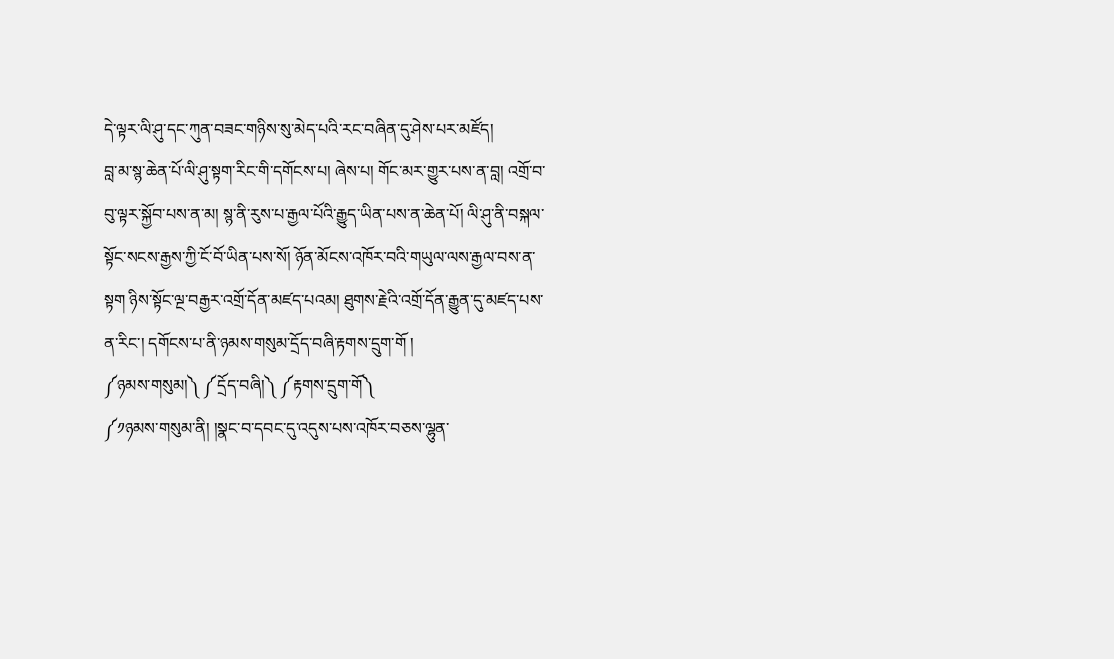དེ་ལྟར་ལི་ཤུ་དང་ཀུན་བཟང་གཉིས་སུ་མེད་པའི་རང་བཞིན་དུ་ཤེས་པར་མཛོད།
བླ་མ་སྙ་ཆེན་པོ་ལི་ཤུ་སྟག་རིང་གི་དགོངས་པ། ཞེས་པ། གོང་མར་གྱུར་པས་ན་བླ། འགྲོ་བ་བུ་ལྟར་སྐྱོབ་པས་ན་མ། སྙ་ནི་རུས་པ་རྒྱལ་པོའི་རྒྱུད་ཡིན་པས་ན་ཆེན་པོ། ལི་ཤུ་ནི་བསྐལ་སྟོང་སངས་རྒྱས་ཀྱི་ངོ་བོ་ཡིན་པས་སོ། ཉོན་མོངས་འཁོར་བའི་གཡུལ་ལས་རྒྱལ་བས་ན་སྟག ཉིས་སྟོང་ལྔ་བརྒྱར་འགྲོ་དོན་མཛད་པའམ། ཐུགས་རྗེའི་འགྲོ་དོན་རྒྱུན་དུ་མཛད་པས་ན་རིང་། དགོངས་པ་ནི་ཉམས་གསུམ་དྲོད་བཞི་རྟགས་དྲུག་གོ །
༼ཉམས་གསུམ།༽ ༼དྲོད་བཞི།༽ ༼རྟགས་དྲུག་གོ༽
༼༡ཉམས་གསུམ་ནི། །སྣང་བ་དབང་དུ་འདུས་པས་འཁོར་བཅས་ལྷུན་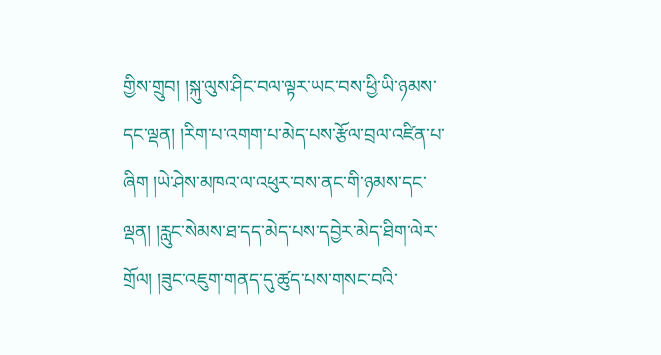གྱིས་གྲུབ། །སྐུ་ལུས་ཤིང་བལ་ལྟར་ཡང་བས་ཕྱི་ཡི་ཉམས་དང་ལྡན། །རིག་པ་འགག་པ་མེད་པས་རྩོལ་བྲལ་འཛིན་པ་ཞིག །ཡེ་ཤེས་མཁའ་ལ་འཕུར་བས་ནང་གི་ཉམས་དང་ལྡན། །རླུང་སེམས་ཐ་དད་མེད་པས་དབྱེར་མེད་ཐིག་ལེར་གྲོལ། །ཟུང་འཇུག་གནད་དུ་ཚུད་པས་གསང་བའི་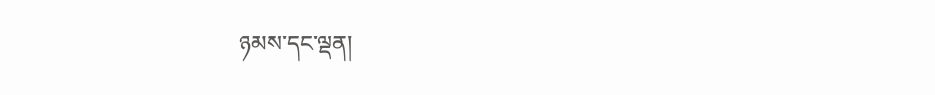ཉམས་དང་ལྡན།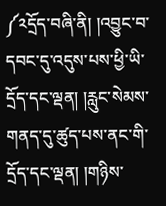༼༢དྲོད་བཞི་ནི། །འབྱུང་བ་དབང་དུ་འདུས་པས་ཕྱི་ཡི་དྲོད་དང་ལྡན། །རླུང་སེམས་གནད་དུ་ཚུད་པས་ནང་གི་དྲོད་དང་ལྡན། །གཉིས་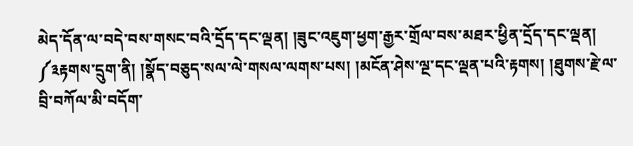མེད་དོན་ལ་བདེ་བས་གསང་བའི་དྲོད་དང་ལྡན། །ཟུང་འཇུག་ཕྱག་རྒྱར་གྲོལ་བས་མཐར་ཕྱིན་དྲོད་དང་ལྡན།
༼༣རྟགས་དྲུག་ནི། །སྣོད་བཅུད་སལ་ལེ་གསལ་ལགས་པས། །མངོན་ཤེས་ལྔ་དང་ལྡན་པའི་རྟགས། །ཐུགས་རྗེ་ལ་བྲི་བཀོལ་མི་བདོག་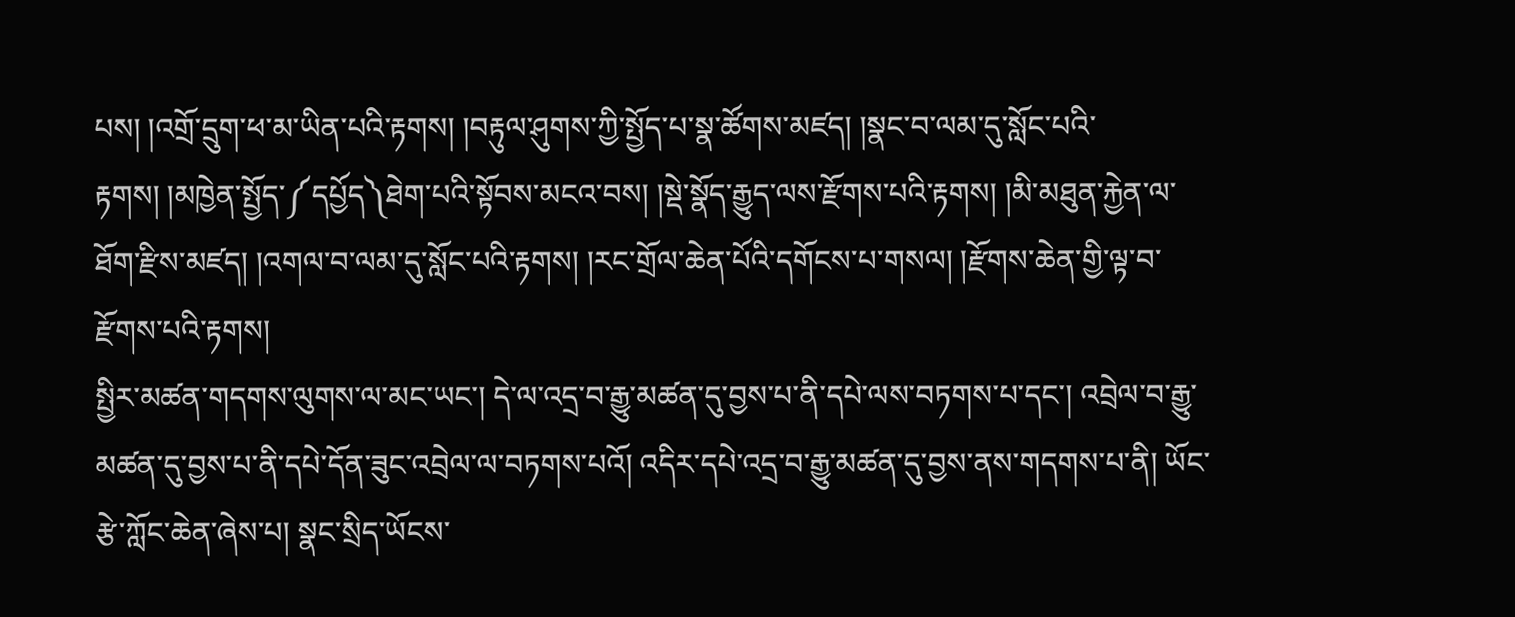པས། །འགྲོ་དྲུག་ཕ་མ་ཡིན་པའི་རྟགས། །བརྟུལ་ཤུགས་ཀྱི་སྤྱོད་པ་སྣ་ཚོགས་མཛད། །སྣང་བ་ལམ་དུ་སློང་པའི་རྟགས། །མཁྱེན་སྤྱོད་༼དཔྱོད༽ཐེག་པའི་སྟོབས་མངའ་བས། །སྡེ་སྣོད་རྒྱུད་ལས་རྫོགས་པའི་རྟགས། །མི་མཐུན་རྐྱེན་ལ་ཐོག་རྫིས་མཛད། །འགལ་བ་ལམ་དུ་སློང་པའི་རྟགས། །རང་གྲོལ་ཆེན་པོའི་དགོངས་པ་གསལ། །རྫོགས་ཆེན་གྱི་ལྟ་བ་རྫོགས་པའི་རྟགས།
སྤྱིར་མཚན་གདགས་ལུགས་ལ་མང་ཡང་། དེ་ལ་འདྲ་བ་རྒྱུ་མཚན་དུ་བྱས་པ་ནི་དཔེ་ལས་བཏགས་པ་དང་། འབྲེལ་བ་རྒྱུ་མཚན་དུ་བྱས་པ་ནི་དཔེ་དོན་ཟུང་འབྲེལ་ལ་བཏགས་པའོ། འདིར་དཔེ་འདྲ་བ་རྒྱུ་མཚན་དུ་བྱས་ནས་གདགས་པ་ནི། ཡོང་རྩེ་ཀློང་ཆེན་ཞེས་པ། སྣང་སྲིད་ཡོངས་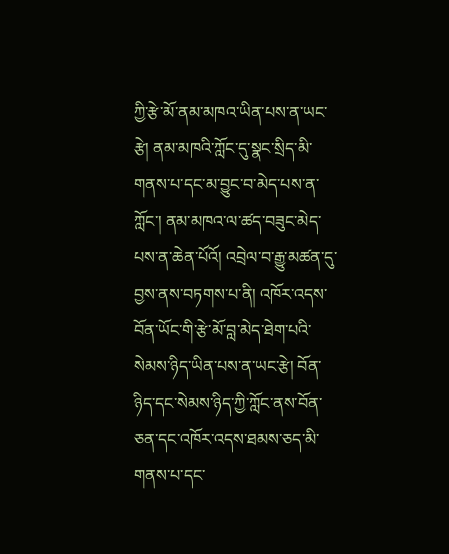ཀྱི་རྩེ་མོ་ནམ་མཁའ་ཡིན་པས་ན་ཡང་རྩེ། ནམ་མཁའི་ཀློང་དུ་སྣང་སྲིད་མི་གནས་པ་དང་མ་བྱུང་བ་མེད་པས་ན་ཀློང་། ནམ་མཁའ་ལ་ཚད་བཟུང་མེད་པས་ན་ཆེན་པོའོ། འབྲེལ་བ་རྒྱུ་མཚན་དུ་བྱས་ནས་བཏགས་པ་ནི། འཁོར་འདས་བོན་ཡོང་གི་རྩེ་མོ་བླ་མེད་ཐེག་པའི་སེམས་ཉིད་ཡིན་པས་ན་ཡང་རྩེ། བོན་ཉིད་དང་སེམས་ཉིད་ཀྱི་ཀློང་ནས་བོན་ཅན་དང་འཁོར་འདས་ཐམས་ཅད་མི་གནས་པ་དང་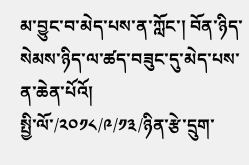མ་བྱུང་བ་མེད་པས་ན་ཀློང་། བོན་ཉིད་སེམས་ཉིད་ལ་ཚད་བཟུང་དུ་མེད་པས་ན་ཆེན་པོའོ།
སྤྱི་ལོ་/༢༠༡༨/༩/༡༣/ཉིན་རྩེ་དྲུག་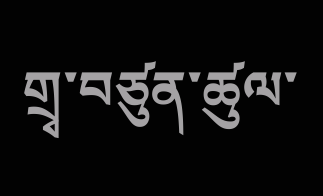གྲྭ་བཙུན་ཚུལ་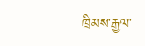ཁྲིམས་རྒྱལ་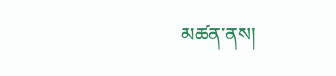མཚན་ནས།